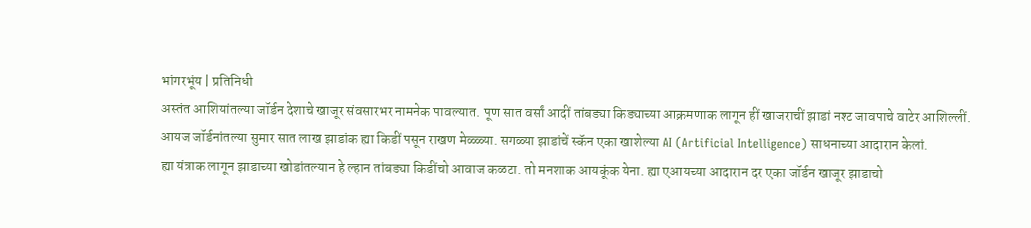भांगरभूंय | प्रतिनिधी
अस्तंत आशियांतल्या जॉर्डन देशाचे खाजूर संवसारभर नामनेक पावल्यात. पूण सात वर्सां आदीं तांबड्या किड्याच्या आक्रमणाक लागून हीं खाजराचीं झाडां नश्ट जावपाचे वाटेर आशिल्लीं. आयज जॉर्डनांतल्या सुमार सात लाख झाडांक ह्या किडीं पसून राखण मेळ्ळ्या. सगळ्या झाडांचें स्कॅन एका खाशेल्या AI (Artificial Intelligence) साधनाच्या आदारान केलां.
ह्या यंत्राक लागून झाडाच्या खोडांतल्यान हे ल्हान तांबड्या किडींचो आवाज कळटा. तो मनशाक आयकूंक येना. ह्या एआयच्या आदारान दर एका जॉर्डन खाजूर झाडाचो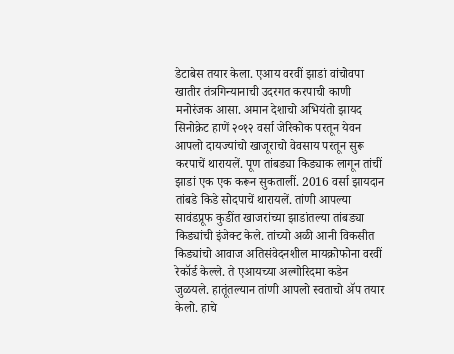डेटाबेस तयार केला. एआय वरवीं झाडां वांचोवपा खातीर तंत्रगिन्यानाची उदरगत करपाची काणी मनोरंजक आसा. अमान देशाचो अभियंतो झायद सिनोक्रेट हाणें २०१२ वर्सा जेरिकोक परतून येवन आपलो दायज्यांचो खाजूराचो वेवसाय परतून सुरू करपाचें थारायलें. पूण तांबड्या किड्याक लागून तांचीं झाडां एक एक करून सुकतालीं. 2016 वर्सा झायदान तांबडे किडे सोदपाचें थारायलें. तांणी आपल्या सावंडप्रूफ कुडींत खाजरांच्या झाडांतल्या तांबड्या किड्यांची इंजेक्ट केले. तांच्यो अळी आनी विकसीत किड्यांचो आवाज अतिसंवेदनशील मायक्रोफोना वरवीं रेकॉर्ड केल्ले. ते एआयच्या अल्गोरिदमा कडेन जुळयले. हातूंतल्यान तांणी आपलो स्वताचो ॲप तयार केलो. हाचे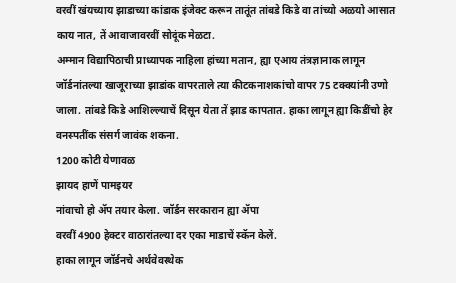वरवीं खंयच्याय झाडाच्या कांडाक इंजेक्ट करून तातूंत तांबडे किडे वा तांच्यो अळयो आसात काय नात, तें आवाजावरवीं सोदूंक मेळटा.
अम्मान विद्यापिठाची प्राध्यापक नाहिला हांच्या मतान, ह्या एआय तंत्रज्ञानाक लागून जॉर्डनांतल्या खाजूराच्या झाडांक वापरताले त्या कीटकनाशकांचो वापर 75 टक्क्यांनी उणो जाला. तांबडे किडे आशिल्ल्याचें दिसून येता तें झाड कापतात. हाका लागून ह्या किडींचो हेर वनस्पतींक संसर्ग जावंक शकना.
1200 कोटी येणावळ
झायद हाणें पामइयर
नांवाचो हो ॲप तयार केला. जॉर्डन सरकारान ह्या ॲपा
वरवीं 4900 हेक्टर वाठारांतल्या दर एका माडाचें स्कॅन केलें.
हाका लागून जॉर्डनचे अर्थवेवस्थेक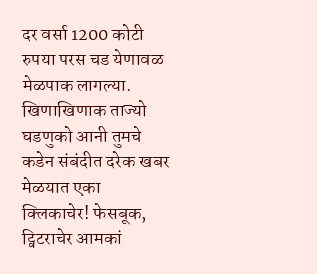दर वर्सा 1200 कोटी रुपया परस चड येणावळ मेळपाक लागल्या.
खिणाखिणाक ताज्यो घडणुको आनी तुमचे कडेन संबंदीत दरेक खबर मेळयात एका क्लिकाचेर! फेसबूक, ट्विटराचेर आमकां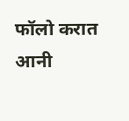फॉलो करात आनी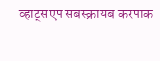व्हाट्सएप सबस्क्रायब करपाक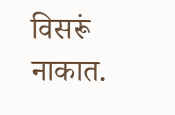विसरूं नाकात.